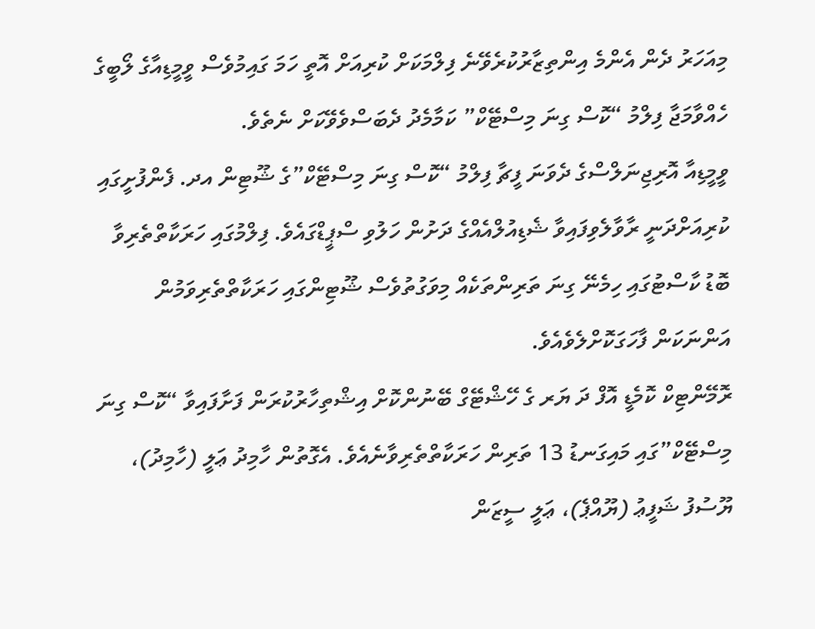މިއަހަރު ދެން އެންމެ އިންތިޒާރުކުރެވޭނެ ފިލްމަކަށް ކުރިއަށް އޮތީ ހަމަ ގައިމުވެސް ވީމީޑިއާގެ ލޯބީގެ ހެއްވާމަޖާ ފިލްމު “ކޮސް ގިނަ މިސްޓޭކް” ކަމާމެދު ދެބަސްވެވޭކަށް ނެތެވެ.
ވީމީޑިއާ އޮރިޖިނަލްސްގެ ދެވަނަ ފީޗާ ފިލްމު “ކޮސް ގިނަ މިސްޓޭކް”ގެ ޝޫޓިން އދ. ފެންފުށީގައި ކުރިއަށްދަނީ ރާވާލެވިފައިވާ ޝެޑިއުލްއެއްގެ ދަށުން ހަލުވި ސްޕީޑްގައެވެ. ފިލްމުގައި ހަރަކާތްތެރިވާ ބޮޑު ކާސްޓުގައި ހިމެނޭ ގިނަ ތަރިންތަކެއް މިވަގުތުވެސް ޝޫޓިންގައި ހަރަކާތްތެރިވަމުން އަންނަކަން ފާހަގަކޮށްލެވެއެވެ.
ރޮމޭންޓިކް ކޮމެޑީ އޮފް ދަ ޔަރ ގެ ހޭޝްޓޭގް ބޭނުންކޮށް އިޝްތިހާރުކުރަން ފަށާފައިވާ “ކޮސް ގިނަ މިސްޓޭކް”ގައި މައިގަނޑު 13 ތަރިން ހަރަކާތްތެރިވާނެއެވެ. އެގޮތުން ހާމިދު ޢަލީ (ހާމިދު)، ޔޫސުފު ޝަފީޢު (ޔޫއްޕެ)، ޢަލީ ސީޒަން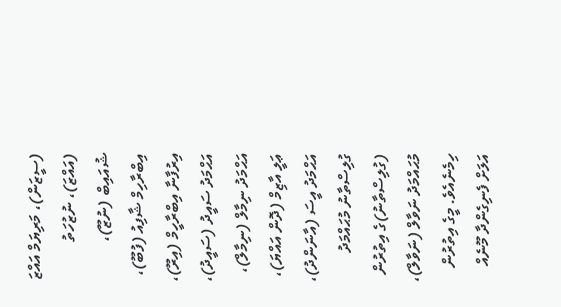(ސީޒަން)، މަރިޔަމް އައްޒަ (އައްޒަ)، ނުޒުހަތު ޝުއައިބް (ނުޒޫ)، އިބްރާހިމް ޝާފިއު (ފުބޫ)، އިރުފާނާ އިބްރާހީމް (އިރޫ)، އަޙްމަދު ސައީދު (ސައީދު)، އަޙްމަދު ނިމާލް (ނިމާލް)، ޢަލީ އާޒިމް (ދޮން އައްޔަ)، އަޙްމަދު އީސަ (އާނަންދު)، ގުލިސްތާނު މުޙައްމަދު (ގުލިސްތާނު)ގެ އިތުރުން މުޙައްމަދު ނަވާލް (ނަވާލް)، ހިމެނެއެވެ. މީގެ އިތުރުން އަލަށް ފެނިގެންދާ މޫނެއް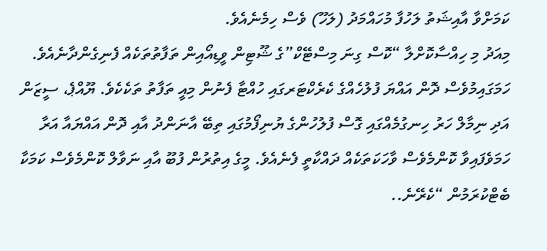ކަމަށްވާ އާއިޝަތު ލަހުފާ މުހައްމަދު (ލަހޫ) ވެސް ހިމެނެއެވެ.
މިއަދު މި ހިއްސާކޮށްލާ “ކޮސް ގިނަ މިސްޓޭކް”ގެ ޝޫޓިން ވީޑިއޯއިން ތަފާތުތަކެއް ފެނިގެންދާނެއެވެ. ހަމަގައިމުވެސް ދޮން އައްޔަ ފުލުހެއްގެ ކެރެކްޓަރގައި ހުއްޓާ ފެނުން މިއީ ތަފާތު ތަކެކެވެ. ޔޫއްޕެ، ސީޒަން އަދި ނިމާލް ހަރު ހިނގުމެއްގައި ގޮސް ފުލުހުންގެ ޔުނިފޯމުގައި ތިބޭ އާނަންދު އާއި ދޮން އައްޔައާ އަރާ ހަމަވެފައިވާ ކޮންމެވެސް ވާހަކަތަކެއް ދައްކާތީ ފެނެއެވެ. މީގެ އިތުރުން ފުބޫ އާއި ނަވާލް ކޮންމެވެސް ކަމަކާ ބެޓްކުރަމުން “ކެރޭނެ..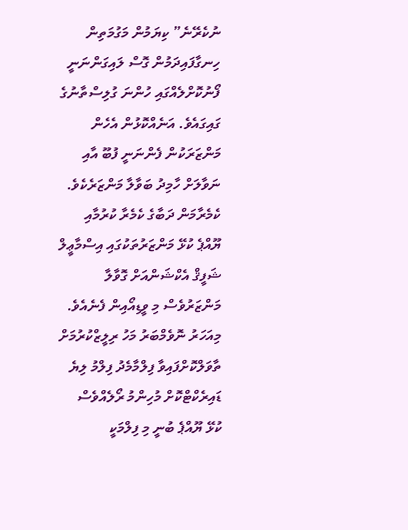ނުކެރޭނެ” ކިޔަމުން މަގުމަތިން ހިނގާފައިދަމުން ގޮސް ލައިގަންނަނީ ފޯނުކޮށްލެއްގައި ހުންނަ ގުލިސްތާނުގެ ގައިގައެވެ. އަނެއްކޮޅުން އެހެން މަންޒަރަކުން ފެންނަނީ ފުބޫ އާއި ނަވާލަށް ހާމިދު ބަވާލާ މަންޒަރެކެވެ.
ކެމެރާމަން ދަބާގެ ކެމެރާ ކުރުމާއި ޔޫއްޕެ ކުޅޭ މަންޒަރުތަކުގައި އިސްމާޢީލް ޝަފީޤް އެކްޝަންއަށް ގޮވާލާ މަންޒަރުވެސް މި ވީޑިއޯއިން ފެނެއެވެ.
މިއަހަރު ނޮވެމްބަރު މަހު ރިލީޒްކުރުމަށް ތާވަލްކޮށްފައިވާ ފިލްމާމެދު ފިލްމު ލިޔެ ޑައިރެކްޓްކޮށް މުހިންމު ރޯލެއްވެސް ކުޅޭ ޔޫއްޕެ ބުނީ މި ފިލްމަކީ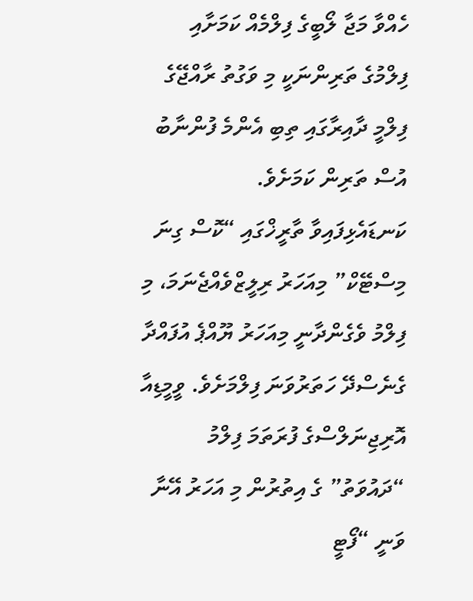ހެއްވާ މަޖާ ލޯބީގެ ފިލްމެއް ކަމަށާއި ފިލްމުގެ ތަރިންނަކީ މި ވަގުތު ރާއްޖޭގެ ފިލްމީ ދާއިރާގައި ތިބި އެންމެ ފުންނާބު އުސް ތަރިން ކަމަށެވެ.
ކަނޑައެޅިފައިވާ ތާރީޚްގައި “ކޮސް ގިނަ މިސްޓޭކް” މިއަހަރު ރިލީޒްވެއްޖެނަމަ، މި ފިލްމު ވެގެންދާނީ މިއަހަރު ޔޫއްޕެ އުފައްދާ ގެނެސްދޭ ހަތަރުވަނަ ފިލްމަށެވެ. ވީމީޑިއާ އޮރިޖިނަލްސްގެ ފުރަތަމަ ފިލްމު “ދައުވަތު” ގެ އިތުރުން މި އަހަރު އޭނާ ވަނީ “ފޯޓީ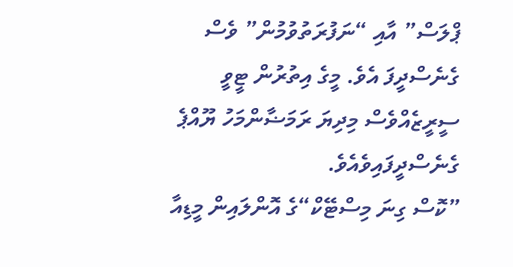ޕްލަސް” އާއި “ނަފުރަތުވުމުން” ވެސް ގެނެސްދީފަ އެވެ. މީގެ އިތުރުން ޓީވީ ސީރީޒެއްވެސް މިދިޔަ ރަމަޟާންމަހު ޔޫއްޕެ ގެނެސްދީފައިވެއެވެ.
”ކޮސް ގިނަ މިސްޓޭކް“ގެ އޮންލައިން މީޑިއާ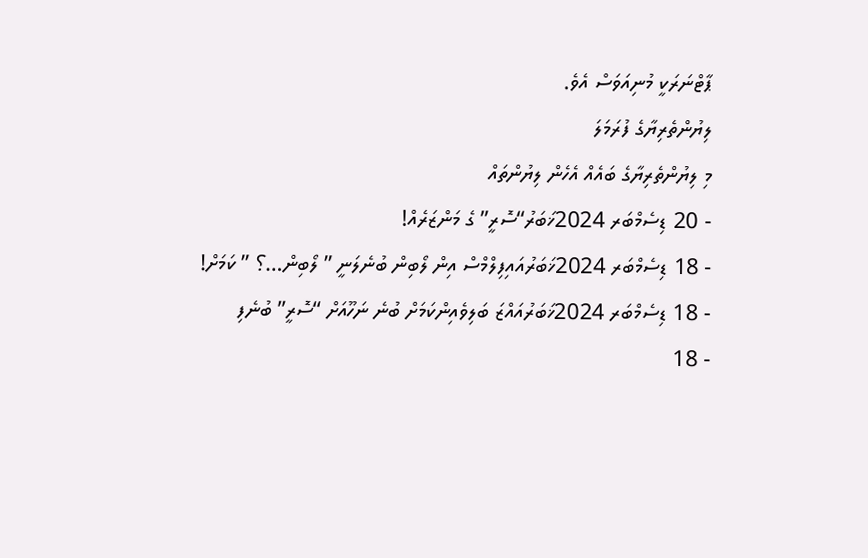ޕާޓްނަރަކީ މުނިއަވަސް އެވެ.
ލިޔުންތެރިޔާގެ ފުރަމަލަ
މި ލިޔުންތެރިޔާގެ ބައެއް އެހެން ލިޔުންތައް
- 20 ޑިސެމްބަރ 2024ޚަބަރު“ސޮރީ” ގެ މަންޒަރެއް!
- 18 ޑިސެމްބަރ 2024ޚަބަރުއައިފިލްމްސް އިން ލޯބިން ބުނެލަނީ ” ލޯބިން…؟ ” ކަމަށް!
- 18 ޑިސެމްބަރ 2024ޚަބަރުއައްޒަ ބަލިވެއިންކަމަށް ބުނެ ނަހޫއަށް “ސޮރީ” ބުނެފި
- 18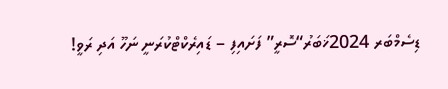ޑިސެމްބަރ 2024ޚަބަރު“ސޮރީ” ފަށައިފި – ޑައިރެކްޓްކުރަނީ ނަހޫ އަދި ރަވީ!